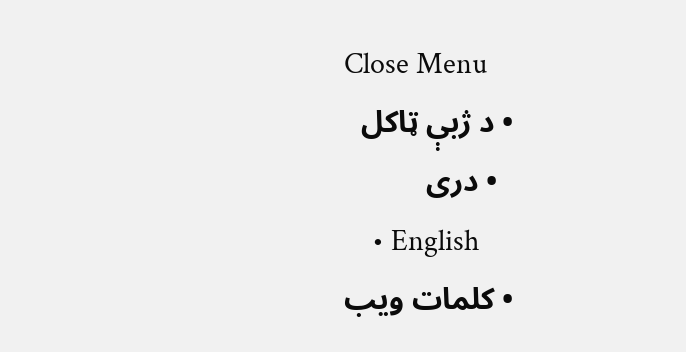Close Menu
  • د ژبې ټاکل
    • دری
    • English
  • کلمات ويب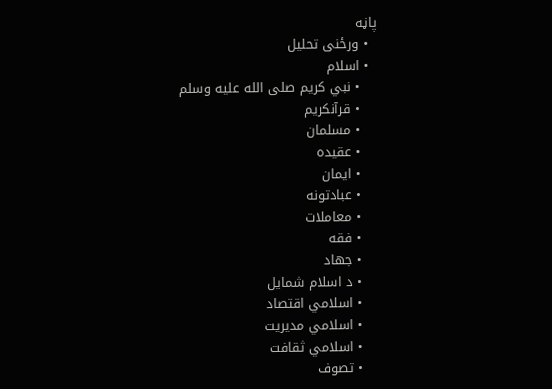پاڼه
  • ورځنی تحلیل
  • اسلام
    • نبي کریم صلى الله عليه وسلم
    • قرآنکریم
    • مسلمان
    • عقیده
    • ایمان
    • عبادتونه
    • معاملات
    • فقه
    • جهاد
    • د اسلام شمایل
    • اسلامي اقتصاد
    • اسلامي مدیریت
    • اسلامي ثقافت
    • تصوف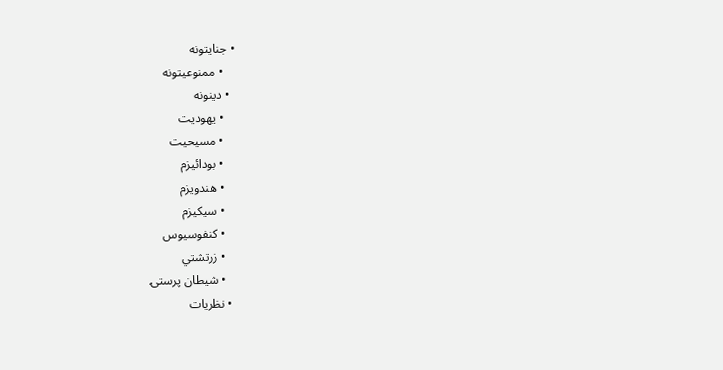• جنایتونه
    • ممنوعیتونه
  • دینونه
    • یهودیت
    • مسیحیت
    • بودائیزم
    • هندویزم
    • سیکیزم
    • کنفوسیوس
    • زرتشتي
    • شیطان پرستۍ
  • نظریات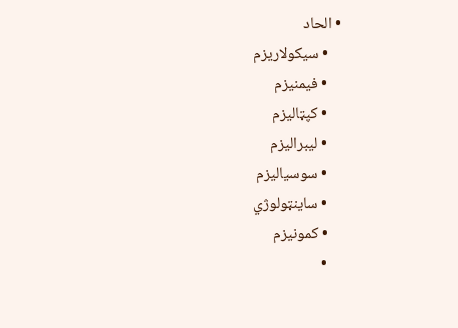• الحاد
    • سیکولاریزم
    • فیمنیزم
    • کپټالیزم
    • لیبرالیزم
    • سوسیالیزم
    • ساینټولوژي
    • کمونیزم
    •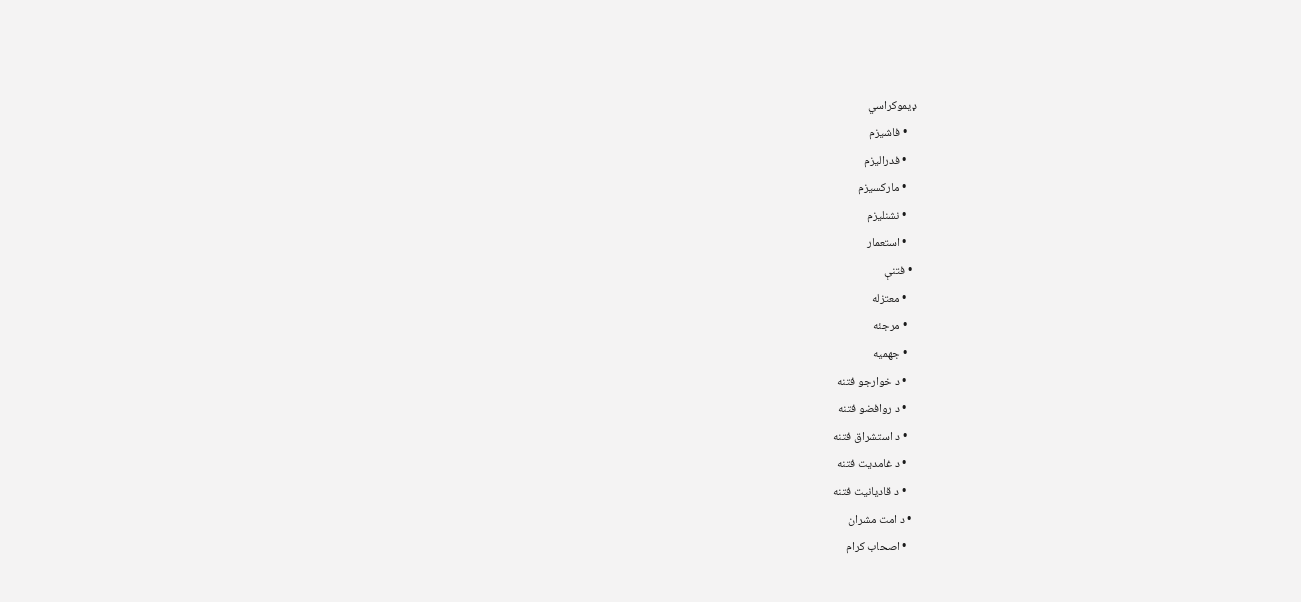ډیموکراسي
    • فاشیزم
    • فدرالیزم
    • مارکسیزم
    • نشنلیزم
    • استعمار
  • فتنې
    • معتزله
    • مرجئه
    • جهمیه
    • د خوارجو فتنه
    • د روافضو فتنه
    • د استشراق فتنه
    • د غامدیت فتنه
    • د قادیانیت فتنه
  • د امت مشران
    • اصحاب کرام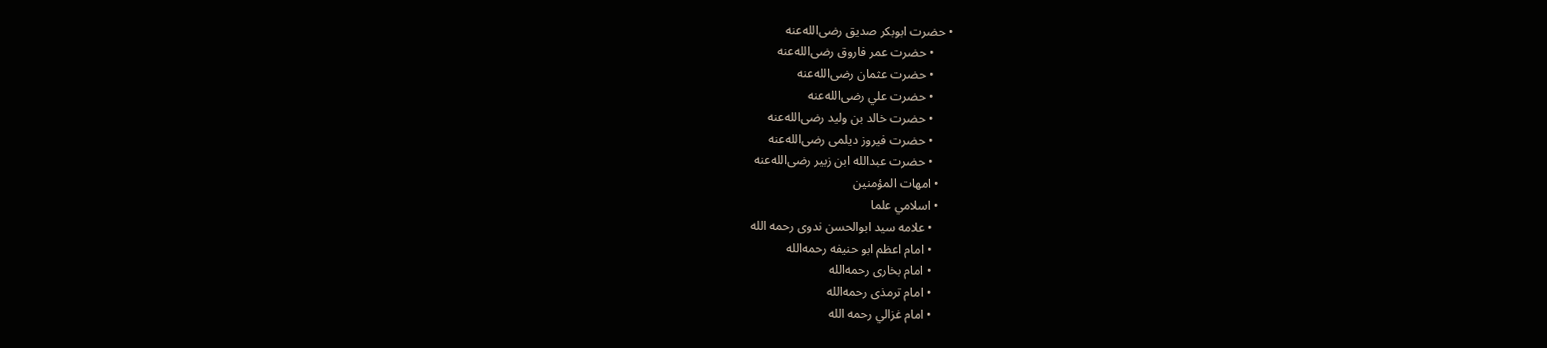• حضرت ابوبکر صدیق رضی‌الله‌عنه
      • حضرت عمر فاروق رضی‌الله‌عنه
      • حضرت عثمان رضی‌الله‌عنه
      • حضرت علي رضی‌الله‌عنه
      • حضرت خالد بن ولید رضی‌الله‌عنه
      • حضرت فیروز دیلمی رضی‌الله‌عنه
      • حضرت عبدالله ابن زبیر رضی‌الله‌عنه
    • امهات المؤمنین
    • اسلامي علما
      • علامه سید ابوالحسن ندوی رحمه الله
      • امام اعظم ابو حنیفه رحمه‌الله
      • امام بخاری رحمه‌الله
      • امام ترمذی رحمه‌الله
      • امام غزالي رحمه الله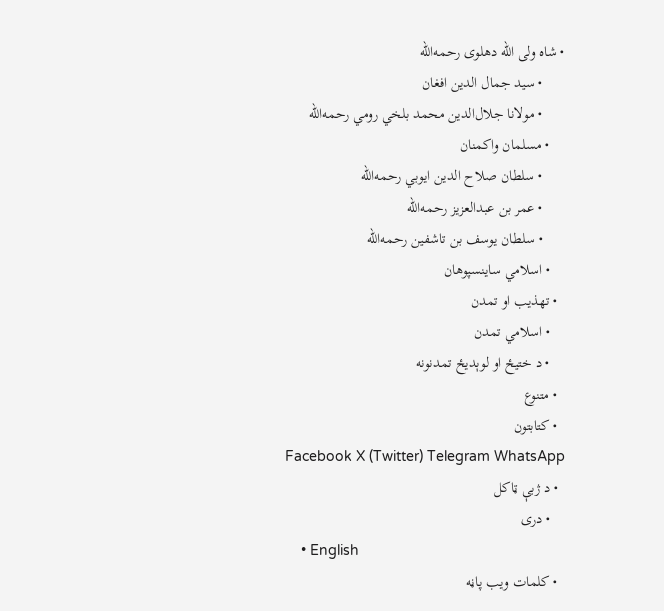• شاه ولی الله دهلوی رحمه‌الله
      • سید جمال الدین افغان
      • مولانا جلال‌الدین محمد بلخي رومي رحمه‌الله
    • مسلمان واکمنان
      • سلطان صلاح الدین ایوبي رحمه‌الله
      • عمر بن عبدالعزیز رحمه‌الله
      • سلطان یوسف بن تاشفین رحمه‌الله
    • اسلامي ساینسپوهان
  • تهذیب او تمدن
    • اسلامي تمدن
    • د ختیځ او لوېدیځ تمدنونه
  • متنوع
  • کتابتون
Facebook X (Twitter) Telegram WhatsApp
  • د ژبې ټاکل
    • دری
    • English
  • کلمات ويب پاڼه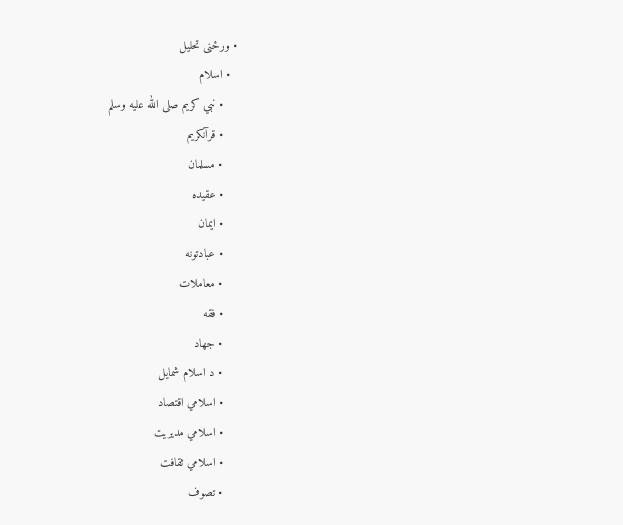• ورځنی تحلیل
  • اسلام
    • نبي کریم صلى الله عليه وسلم
    • قرآنکریم
    • مسلمان
    • عقیده
    • ایمان
    • عبادتونه
    • معاملات
    • فقه
    • جهاد
    • د اسلام شمایل
    • اسلامي اقتصاد
    • اسلامي مدیریت
    • اسلامي ثقافت
    • تصوف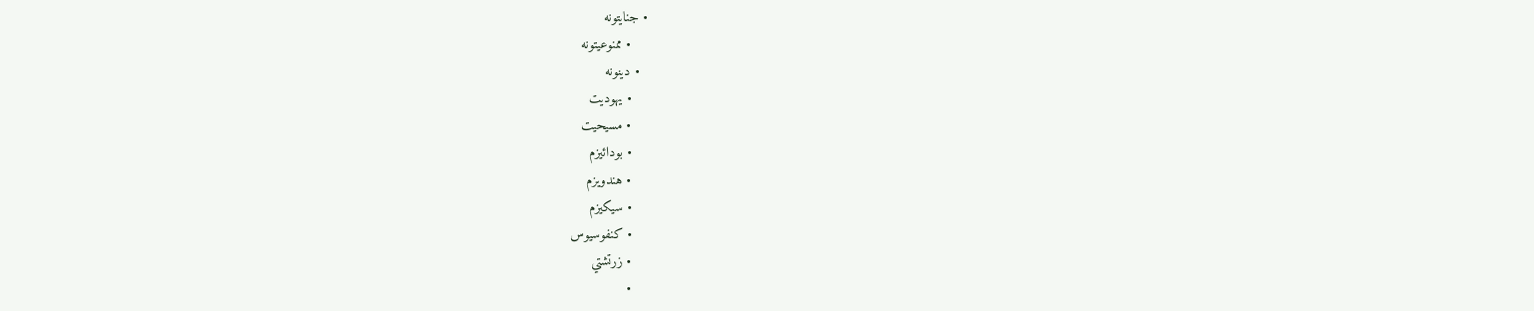• جنایتونه
    • ممنوعیتونه
  • دینونه
    • یهودیت
    • مسیحیت
    • بودائیزم
    • هندویزم
    • سیکیزم
    • کنفوسیوس
    • زرتشتي
    •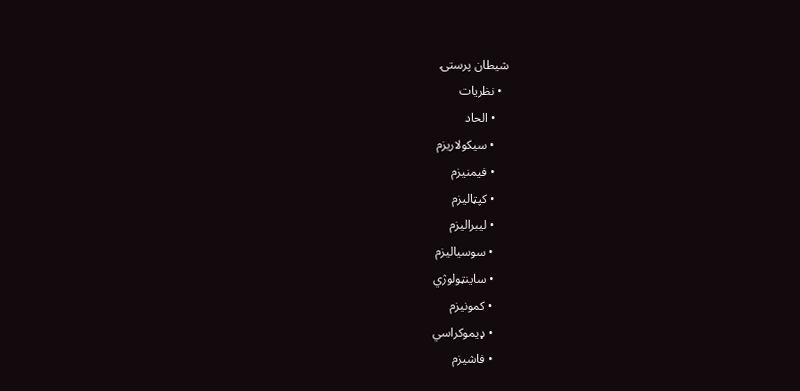شیطان پرستۍ
  • نظریات
    • الحاد
    • سیکولاریزم
    • فیمنیزم
    • کپټالیزم
    • لیبرالیزم
    • سوسیالیزم
    • ساینټولوژي
    • کمونیزم
    • ډیموکراسي
    • فاشیزم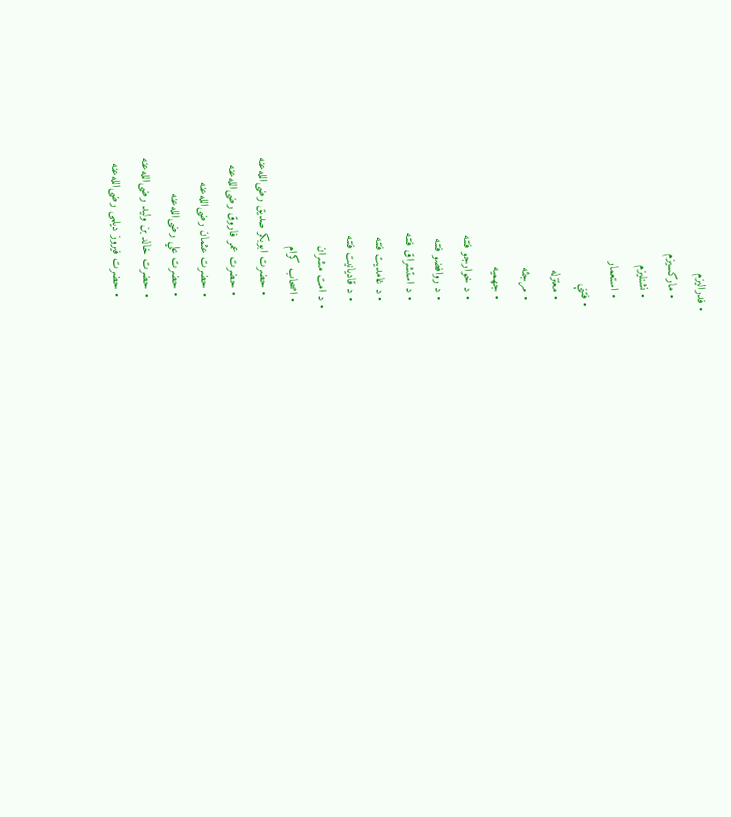• فدرالیزم
    • مارکسیزم
    • نشنلیزم
    • استعمار
  • فتنې
    • معتزله
    • مرجئه
    • جهمیه
    • د خوارجو فتنه
    • د روافضو فتنه
    • د استشراق فتنه
    • د غامدیت فتنه
    • د قادیانیت فتنه
  • د امت مشران
    • اصحاب کرام
      • حضرت ابوبکر صدیق رضی‌الله‌عنه
      • حضرت عمر فاروق رضی‌الله‌عنه
      • حضرت عثمان رضی‌الله‌عنه
      • حضرت علي رضی‌الله‌عنه
      • حضرت خالد بن ولید رضی‌الله‌عنه
      • حضرت فیروز دیلمی رضی‌الله‌عنه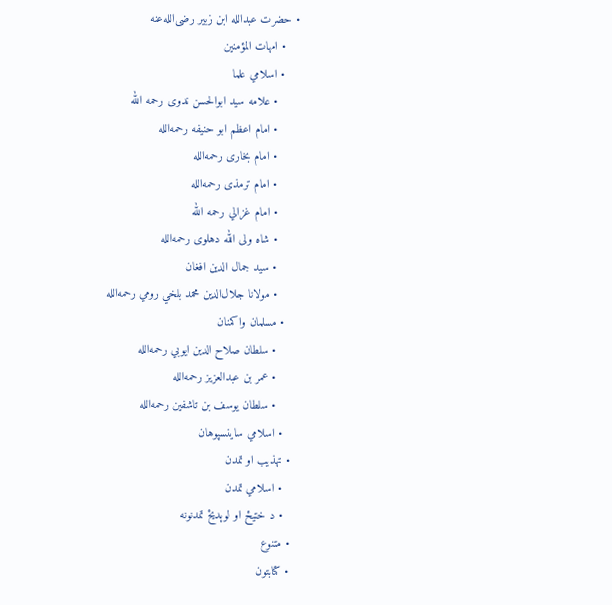• حضرت عبدالله ابن زبیر رضی‌الله‌عنه
    • امهات المؤمنین
    • اسلامي علما
      • علامه سید ابوالحسن ندوی رحمه الله
      • امام اعظم ابو حنیفه رحمه‌الله
      • امام بخاری رحمه‌الله
      • امام ترمذی رحمه‌الله
      • امام غزالي رحمه الله
      • شاه ولی الله دهلوی رحمه‌الله
      • سید جمال الدین افغان
      • مولانا جلال‌الدین محمد بلخي رومي رحمه‌الله
    • مسلمان واکمنان
      • سلطان صلاح الدین ایوبي رحمه‌الله
      • عمر بن عبدالعزیز رحمه‌الله
      • سلطان یوسف بن تاشفین رحمه‌الله
    • اسلامي ساینسپوهان
  • تهذیب او تمدن
    • اسلامي تمدن
    • د ختیځ او لوېدیځ تمدنونه
  • متنوع
  • کتابتون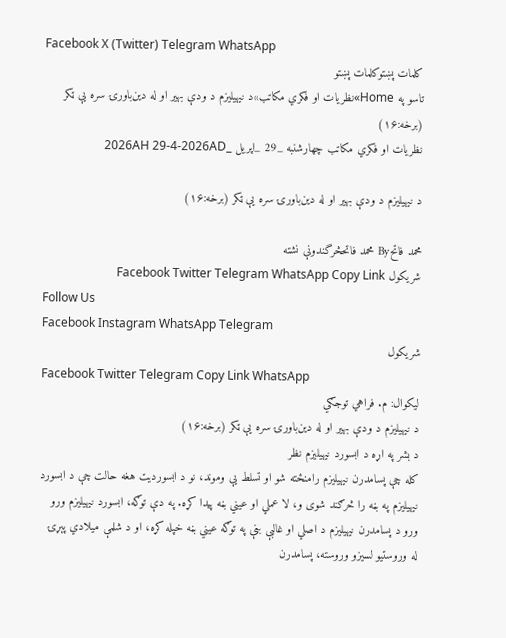Facebook X (Twitter) Telegram WhatsApp
کلمات پښتوکلمات پښتو
تاسو په Home»نظریات او فکري مکاتب»د نیهیلیزم د ودې بهیر او له دین‌باورۍ سره یې ټکر (برخه:۱۶)
نظریات او فکري مکاتب چهارشنبه _29 _اپریل _2026AH 29-4-2026AD

د نیهیلیزم د ودې بهیر او له دین‌باورۍ سره یې ټکر (برخه:۱۶)

محمد فاتحBy محمد فاتحڅرگندونې نشته
شریکول Facebook Twitter Telegram WhatsApp Copy Link
Follow Us
Facebook Instagram WhatsApp Telegram
شریکول
Facebook Twitter Telegram Copy Link WhatsApp
لیکوال: م. فراهي توجګي
د نیهیلیزم د ودې بهیر او له دین‌باورۍ سره یې ټکر (برخه:۱۶)
د بشر په اړه د ابسورد نیهیلیزم نظر
کله چې پسامدرن نیهیلیزم رامنځته شو او تسلط یې وموند، نو د ابسوردیت هغه حالت چې د ابسورد نیهیلیزم په بڼه را څرګند شوی و، لا عملي او عیني بڼه پیدا کړه. په دې توګه، ابسورد نیهیلیزم ورو ورو د پسامدرن نیهیلیزم د اصلي او غالبې بڼې په توګه عیني بڼه خپله کړه، او د شلمې میلادي پېړۍ له وروستیو لسیزو وروسته، پسامدرن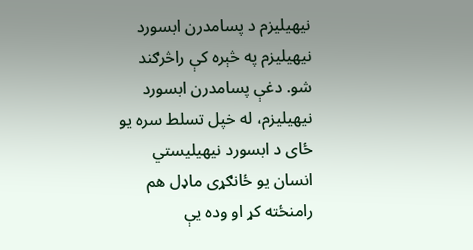نیهیلیزم د پسامدرن ابسورد نیهیلیزم په څېره کې راڅرګند شو. دغې پسامدرن ابسورد نیهیلیزم، له خپل تسلط سره یو ځای د ابسورد نیهیلیستي انسان یو ځانګړی ماډل هم رامنځته کړ او وده یې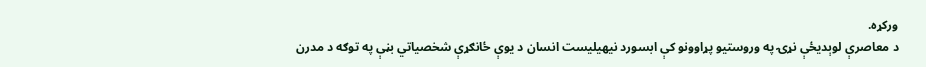ورکړه.
د معاصرې لوېدیځې نړۍ په وروستیو پړاوونو کې ابسورد نیهیلیست انسان د یوې ځانګړې شخصیاتي بڼې په توګه د مدرن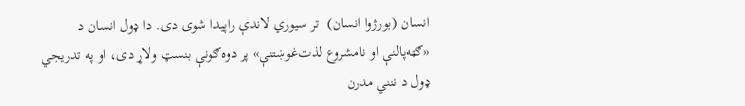انسان (بورژوا انسان)  تر سیوري لاندې راپیدا شوی دی. دا ډول انسان د «ګټه‌پالنې او نامشروع لذت‌غوښتنې» پر دوه‌ګونې بنسټ ولاړ دی، او په تدریجي ډول د ننني مدرن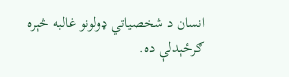انسان د شخصیاتي ډولونو غالبه څېره ګرځېدلې ده.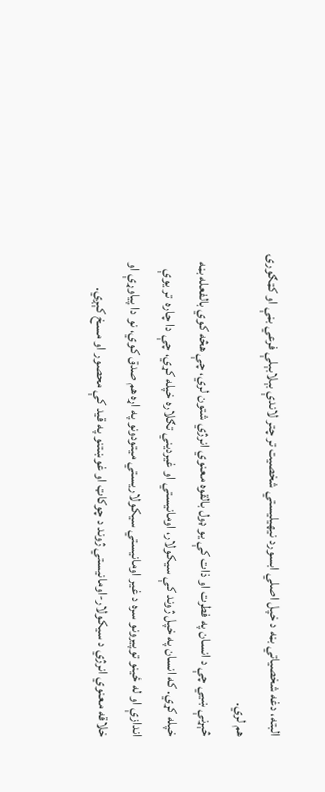البته، دغه شخصیاتي بڼه د خپل اصلي ابسورد نیهیلیستي شخصیت تر چتر لاندې بېلابېلې فرعي بڼې او کټګورۍ هم لري.
څېړنې ښيي چې د انسان په فطرت او ذات کې یو ډول بالقوه معنوي انرژي شتون لري، چې هڅه کوي بالفعله بڼه خپله کړي. که انسان په خپل ژوند کې سیکولار، اومانیستي او غیردیني تګلاره خپله کړي، چې دا چاره  تر یوې اندازې او له ځینو توپیرونو سره د غیر اومانیستي سیکولاريستي میتودونو په اړه هم صدق کوي، نو دا پیاوړې او خلاقه معنوي انرژي د سیکولار-اومانیستي ژوند د چوکاټ او غوښتنو په قید کې محصور او مسخ کېږي.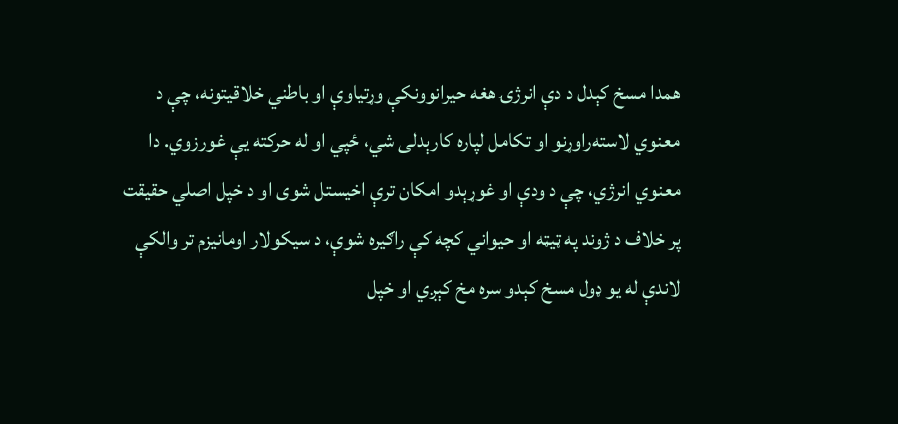همدا مسخ کېدل د دې انرژۍ هغه حیرانوونکې وړتیاوې او باطني خلاقیتونه، چې د معنوي لاسته‌راوړنو او تکامل لپاره کارېدلی شي، ځپي او له حرکته یې غورزوي. دا معنوي انرژي، چې د ودې او غوړېدو امکان ترې اخیستل شوی او د خپل اصلي حقیقت پر خلاف د ژوند په ټیټه او حیواني کچه کې راګیره شوې، د سیکولار اومانیزم تر والکې لاندې له یو ډول مسخ کېدو سره مخ کېږي او خپل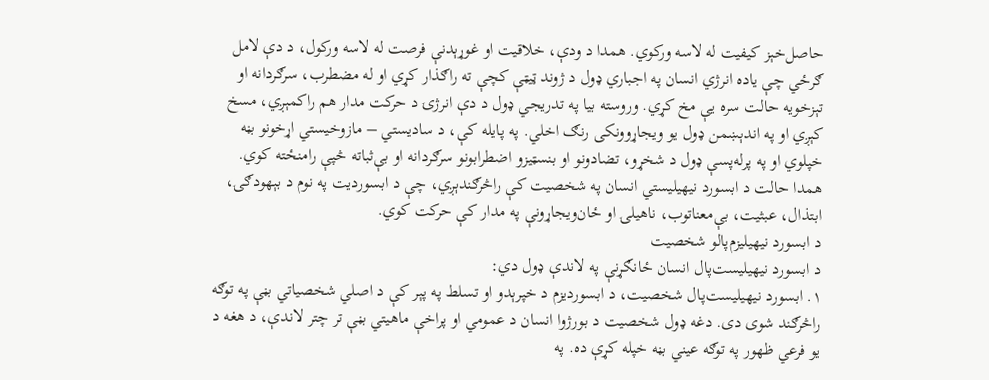حاصل‌خېز کیفیت له لاسه ورکوي. همدا د ودې، خلاقیت او غوړېدنې فرصت له لاسه ورکول، د دې لامل ګرځي چې یاده انرژي انسان په اجباري ډول د ژوند ټیټې کچې ته راګذار کړي او له مضطرب، سرګردانه او تېزخویه حالت سره یې مخ کړي. وروسته بیا په تدریجي ډول د دې انرژۍ د حرکت مدار هم راکمېږي، مسخ کېږي او په اندېښمن ډول یو ویجاړوونکی رنګ اخلي. په پایله کې، د سادیستي – مازوخیستي اړخونو بڼه خپلوي او په پرله‌پسې ډول د شخړو، تضادونو او بنسټیزو اضطرابونو سرګردانه او بې‌ثباته څپې رامنځته کوي. همدا حالت د ابسورد نیهیلیستي انسان په شخصیت کې راڅرګندېږي، چې د ابسوردیت په نوم د بېهودګۍ، ابتذال، عبثیت، بې‌معناتوب، ناهیلۍ او ځان‌ویجاړونې په مدار کې حرکت کوي.
د ابسورد نیهیلیزم‌پالو شخصیت
د ابسورد نیهیلیست‌پال انسان ځانګړنې په لاندې ډول دي:
۱. ابسورد نیهیلیست‌پال شخصیت، د ابسوردیزم د خپرېدو او تسلط په پېر کې د اصلي شخصیاتي بڼې په توګه راڅرګند شوی دی. دغه ډول شخصیت د بورژوا انسان د عمومي او پراخې ماهیتي بڼې تر چتر لاندې، د هغه د یو فرعي ظهور په توګه عیني بڼه خپله کړې ده. په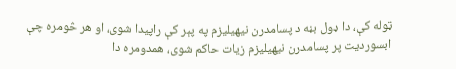ټوله کې، دا ډول بڼه د پسامدرن نیهیلیزم‌ په پېر کې راپیدا شوی، او هر څومره چې ابسوردیت پر پسامدرن نیهیلیزم زیات حاکم شوی، همدومره دا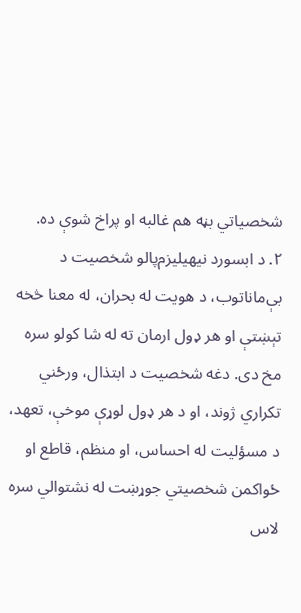شخصیاتي بڼه هم غالبه او پراخ شوې ده.
۲. د ابسورد نیهیلیزم‌پالو شخصیت د بې‌ماناتوب، د هویت له بحران، له معنا څخه تېښتې او هر ډول ارمان ته له شا کولو سره مخ دی. دغه شخصیت د ابتذال، ورځني تکراري ژوند، او د هر ډول لوړې موخې، تعهد، د مسؤلیت له ‌احساس، او منظم، قاطع او ځواکمن شخصیتي جوړښت له نشتوالي سره لاس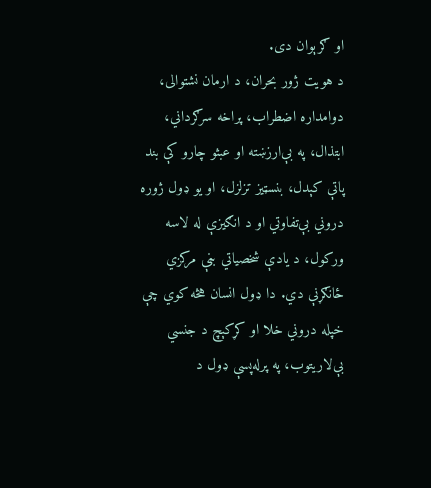او ګرېوان دی.
د هویت ژور بحران، د ارمان نشتوالی، دوامداره اضطراب، پراخه سرګرداني، ابتذال، په بې‌ارزښته او عبثو چارو کې بند پاتې کېدل، بنسټیز تزلزل، او یو ډول ژوره دروني بې‌تفاوتي او د انګیزې له لاسه ورکول، د یادې شخصیاتي بڼې مرکزي ځانګړنې دي. دا ډول انسان هڅه کوي چې خپله دروني خلا او کړکېچ د جنسي بې‌لاریتوب، په پرله‌پسې ډول د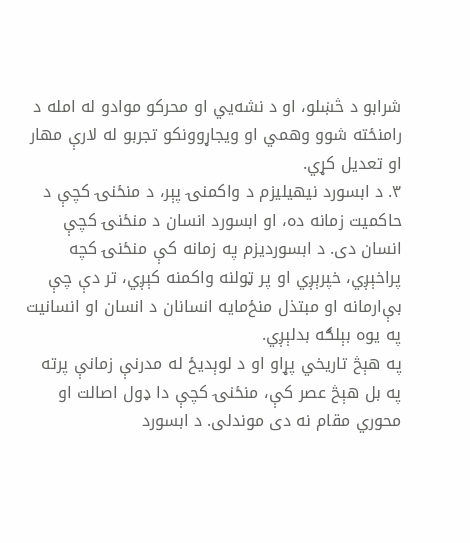شرابو‌ د څښلو، او د نشه‌يي او محرکو موادو له امله د رامنځته شوو وهمي او ویجاړوونکو تجربو له لارې مهار او تعدیل کړي.
۳. د ابسورد نیهیلیزم د واکمنۍ پېر، د منځنۍ کچې د حاکمیت زمانه ده، او ابسورد انسان د منځنۍ کچې انسان دی. د ابسوردیزم په زمانه کې منځنۍ کچه پراخېږي، خپرېږي او پر ټولنه واکمنه کېږي، تر دې چې بې‌ارمانه او مبتذل منځ‌مایه انسانان د انسان او انسانیت په یوه بېلګه بدلېږي.
په هېڅ تاریخي پړاو او د لوېدیځ له مدرنې زمانې پرته په بل هېڅ عصر کې، منځنۍ کچې دا ډول اصالت او محوري مقام نه دی موندلی. د ابسورد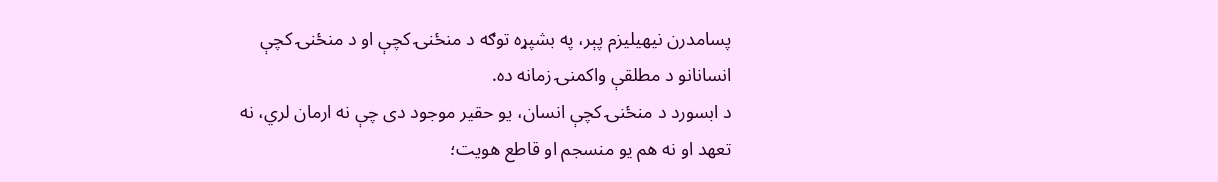پسامدرن نیهیلیزم پېر، په بشپړه توګه د منځنۍ کچې او د منځنۍ کچې انسانانو د مطلقې واکمنۍ زمانه ده.
د ابسورد د منځنۍ کچې انسان، یو حقیر موجود دی چې نه ارمان لري، نه تعهد او نه هم یو منسجم او قاطع هویت؛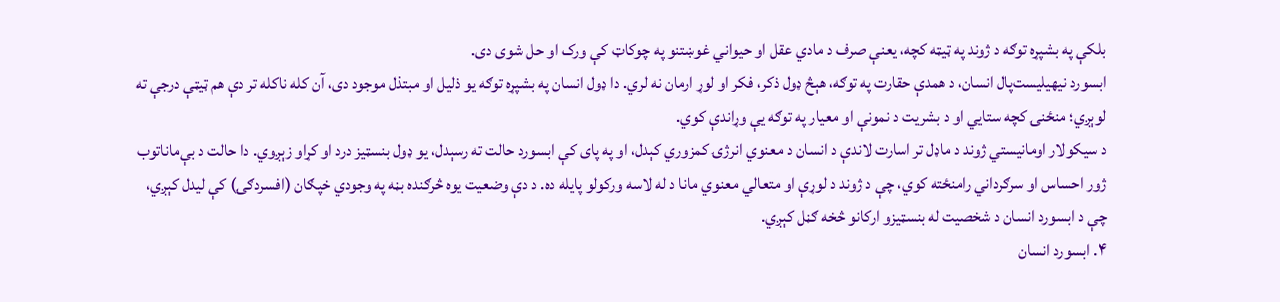بلکې په بشپړه توګه د ژوند په ټیټه کچه، یعنې صرف د مادي عقل او حیواني غوښتنو په چوکاټ کې ورک او حل شوی دی.
ابسورد نیهیلیست‌پال انسان، د همدې حقارت په توګه، هېڅ ډول ذکر، فکر او لوړ ارمان نه لري. دا ډول انسان په بشپړه توګه یو ذلیل او مبتذل موجود دی، آن کله ناکله تر دې هم ټیټې درجې ته لوېږي؛ منځنۍ کچه ستایي او د بشریت د نمونې او معیار په توګه یې وړاندې کوي.
د سیکولار اومانیستي ژوند د ماډل تر اسارت لاندې د انسان د معنوي انرژۍ کمزوري کېدل، او په پای کې ابسورد حالت ته رسېدل، یو ډول بنسټیز درد او کړاو زېږوي. دا حالت د بې‌ماناتوب ژور احساس او سرګرداني رامنځته کوي، چې د ژوند د لوړې او متعالي معنوي مانا د له لاسه ورکولو پایله ده. د دې وضعیت یوه څرګنده بڼه په وجودي خپګان (افسردګۍ) کې لیدل کېږي، چې د ابسورد انسان د شخصیت له بنسټیزو ارکانو څخه ګڼل کېږي.
۴. ابسورد انسان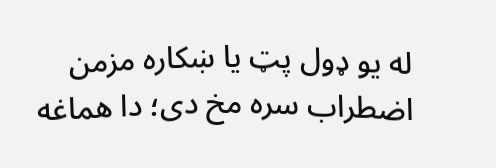له یو ډول پټ یا ښکاره مزمن اضطراب سره مخ دی؛ دا هماغه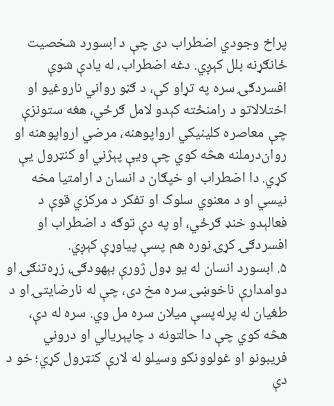پراخ وجودي اضطراب دی چې د ابسورد شخصیت ځانګړنه بلل کېږي. دغه اضطراب، له یادې شوې افسردګۍ سره په تړاو کې، د ګڼو رواني ناروغیو او اختلالاتو د رامنځته کېدو لامل ګرځي، هغه ستونزې چې معاصره کلینیکي ارواپوهنه، مرضي ارواپوهنه او روان‌درملنه هڅه کوي چې ویې پېژني او کنټرول یې کړي. دا اضطراب او خپګان د انسان د ارامتیا مخه نیسي او د معنوي سلوک او تفکر د مرکزي قوې د فعالېدو خنډ ګرځي، او په دې توګه د اضطراب او افسردګۍ کړۍ نوره هم پسې پیاوړې کېږي.
۵. ابسورد انسان له یو ډول ژورې بېهودګۍ، زړه‌تنګۍ او دوامدارې ناخوښۍ سره مخ دی، چې له نارضایتۍ او د طغیان له پرله‌پسې میلان سره مل وي. سره له دې، هڅه کوي چې دا حالتونه د چاپېریالي او دروني فریبونو او ‌غولوونکو وسیلو له لارې کنټرول کړي؛ خو د دې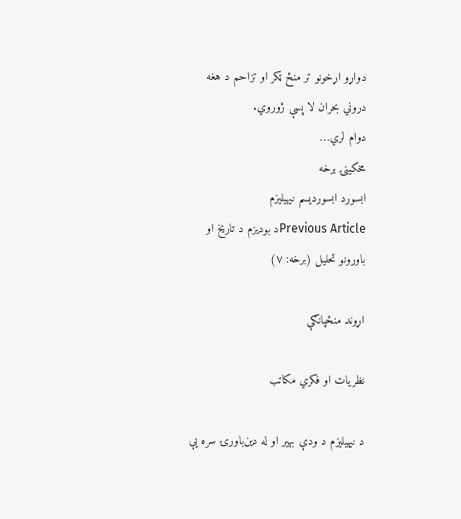دواړو اړخونو تر منځ ټکر او تزاحم د هغه دروني بحران لا پسې ژوروي.
دوام لري…
مخکینۍ برخه
ابسورد ابسوردیسم نیهیلیزم
Previous Articleد بودیزم د تاریخ او باورونو تحلیل (برخه: ۷)

اړوند منځپانګې

نظریات او فکري مکاتب

د نیهیلیزم د ودې بهیر او له دین‌باورۍ سره یې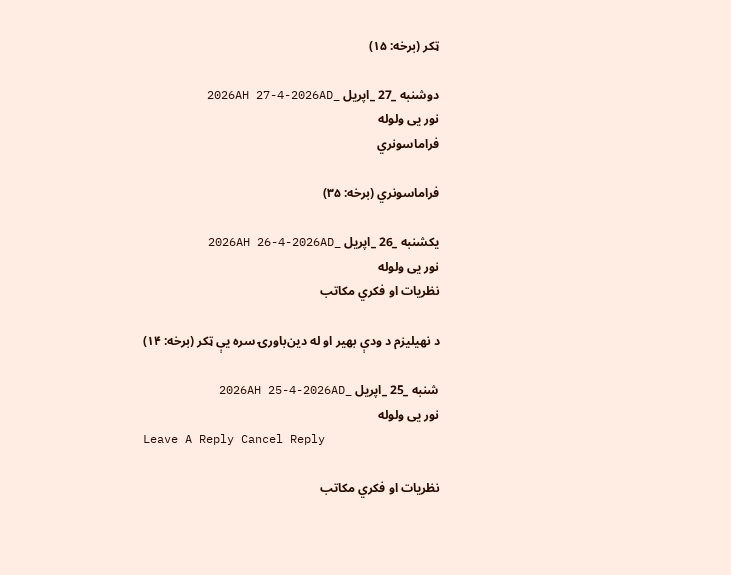ټکر (برخه: ۱۵)

دوشنبه _27 _اپریل _2026AH 27-4-2026AD
نور یی ولوله
فراماسونري

فراماسونري (برخه: ۳۵)

یکشنبه _26 _اپریل _2026AH 26-4-2026AD
نور یی ولوله
نظریات او فکري مکاتب

د نهیلیزم د ودې بهیر او له دین‌باورۍ سره یې ټکر (برخه: ۱۴)

شنبه _25 _اپریل _2026AH 25-4-2026AD
نور یی ولوله
Leave A Reply Cancel Reply

نظریات او فکري مکاتب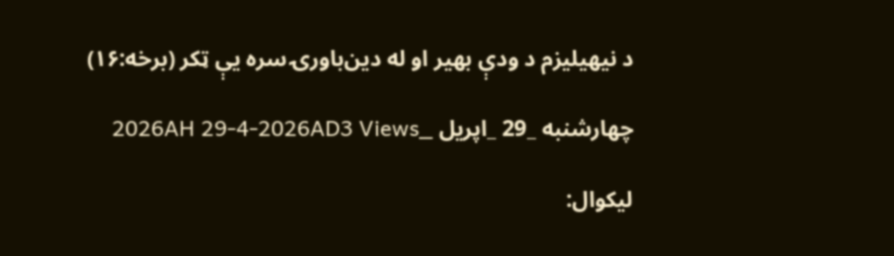د نیهیلیزم د ودې بهیر او له دین‌باورۍ سره یې ټکر (برخه:۱۶)

چهارشنبه _29 _اپریل _2026AH 29-4-2026AD3 Views

لیکوال: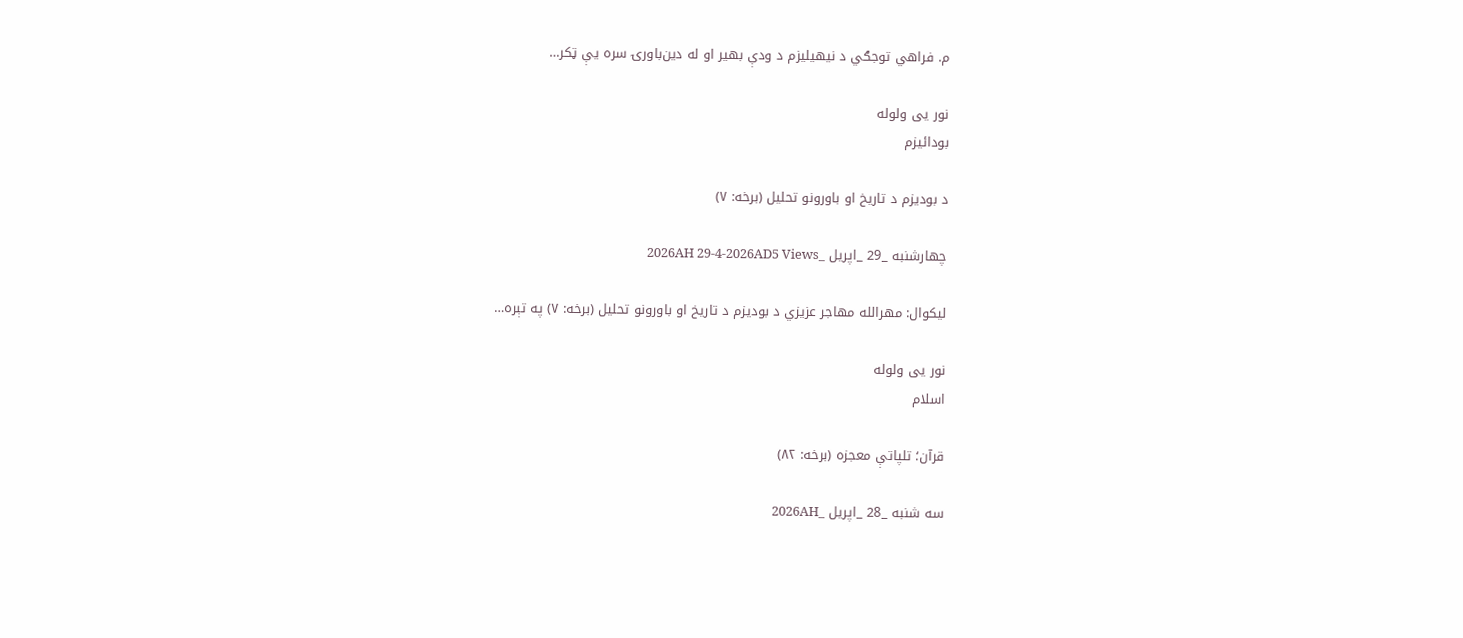م. فراهي توجګي د نیهیلیزم د ودې بهیر او له دین‌باورۍ سره یې ټکر…

نور یی ولوله
بودائیزم

د بودیزم د تاریخ او باورونو تحلیل (برخه: ۷)

چهارشنبه _29 _اپریل _2026AH 29-4-2026AD5 Views

لیکوال: مهرالله مهاجر عزیزي د بودیزم د تاریخ او باورونو تحلیل (برخه: ۷) په تېره…

نور یی ولوله
اسلام

قرآن؛ تلپاتې معجزه (برخه: ۸۲)

سه شنبه _28 _اپریل _2026AH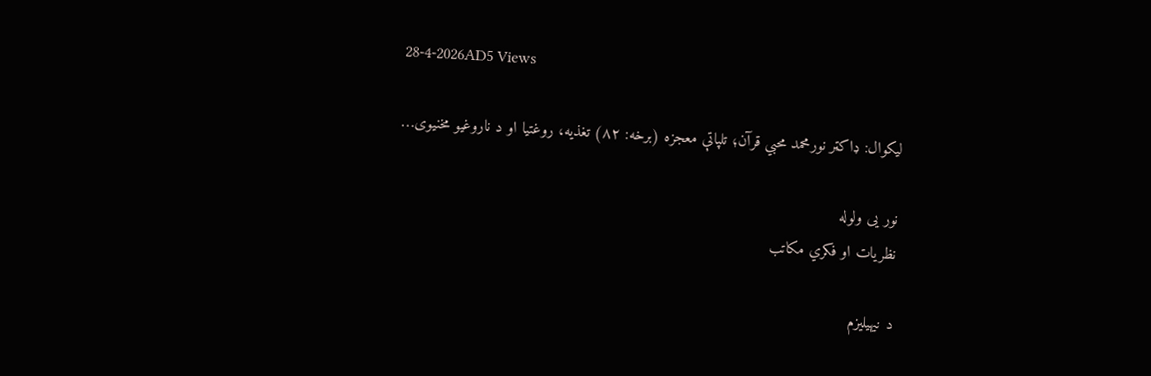28-4-2026AD5 Views

لیکوال: ډاکټر نورمحمد محبي قرآن؛ تلپاتې معجزه (برخه: ۸۲) تغذیه، روغتیا او د ناروغیو مخنیوی…

نور یی ولوله
نظریات او فکري مکاتب

د نیهیلیزم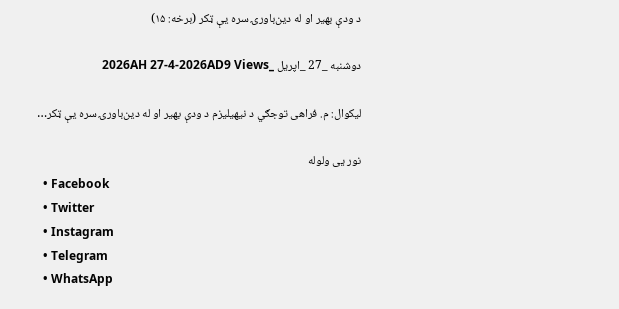د ودې بهیر او له دین‌باورۍ سره یې ټکر (برخه: ۱۵)

دوشنبه _27 _اپریل _2026AH 27-4-2026AD9 Views

لیکوال: م. فراهی توجګي د نیهیلیزم د ودې بهیر او له دین‌باورۍ سره یې ټکر…

نور یی ولوله
  • Facebook
  • Twitter
  • Instagram
  • Telegram
  • WhatsApp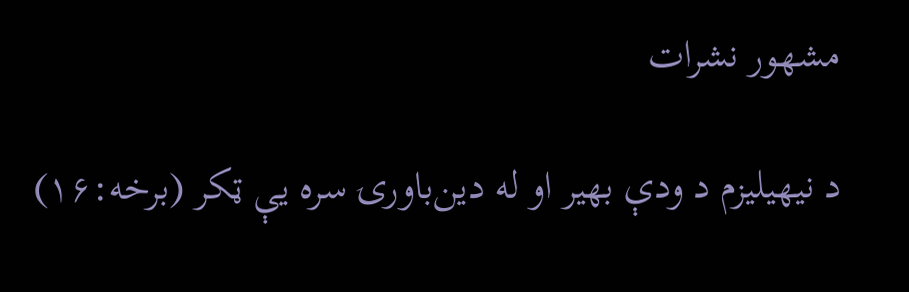مشهور نشرات

د نیهیلیزم د ودې بهیر او له دین‌باورۍ سره یې ټکر (برخه:۱۶)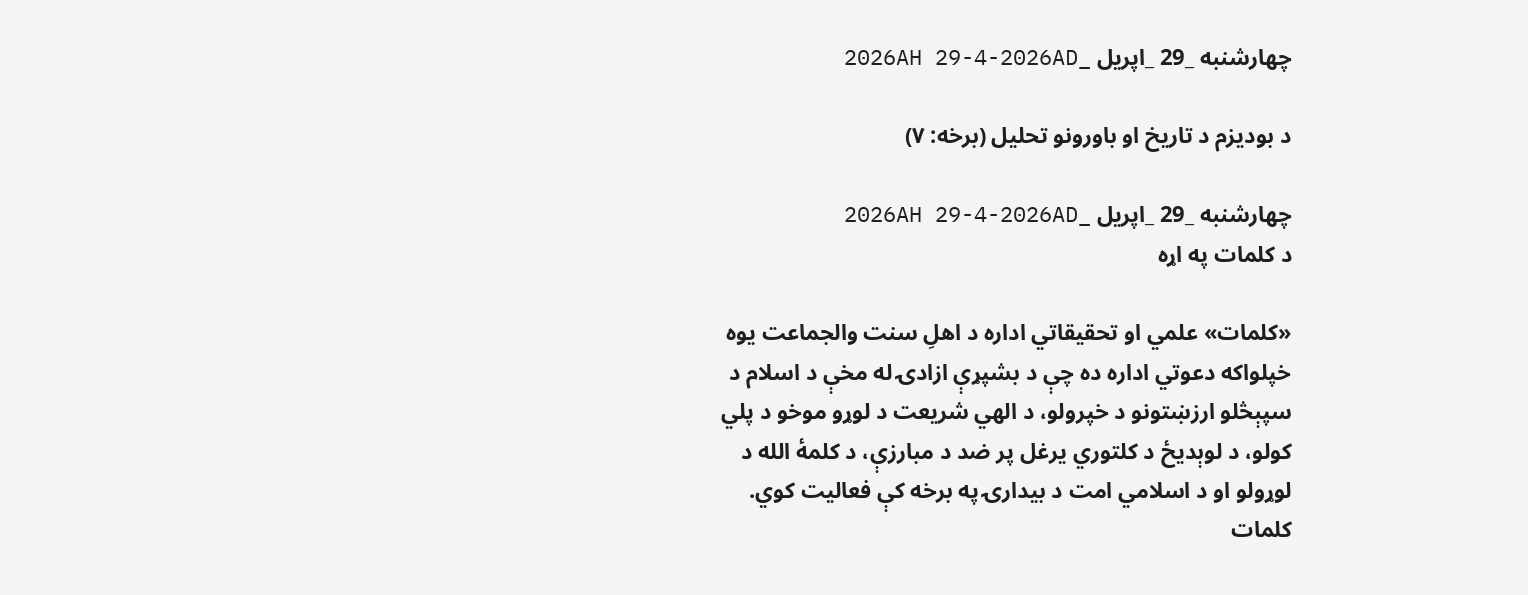چهارشنبه _29 _اپریل _2026AH 29-4-2026AD

د بودیزم د تاریخ او باورونو تحلیل (برخه: ۷)

چهارشنبه _29 _اپریل _2026AH 29-4-2026AD
د کلمات په اړه

«کلمات» علمي او تحقیقاتي اداره د اهلِ سنت والجماعت یوه خپلواکه دعوتي اداره ده چې د بشپړې ازادۍ له مخې د اسلام د سپېڅلو ارزښتونو د خپرولو، د الهي شریعت د لوړو موخو د پلي کولو، د لوېدیځ د کلتوري یرغل پر ضد د مبارزې، د کلمۀ الله د لوړولو او د اسلامي امت د بیدارۍ په برخه کې فعالیت کوي.
کلمات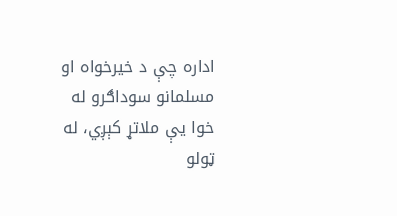اداره چې د خیرخواه او مسلمانو سوداګرو له خوا یې ملاتړ کېږي، له ټولو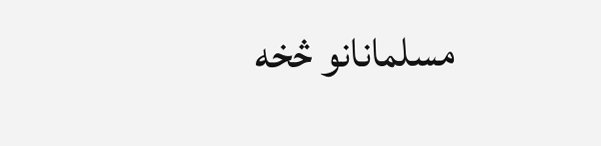مسلمانانو څخه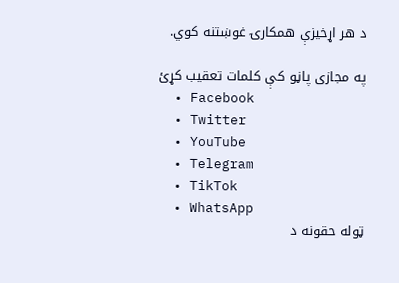د هر اړخیزې همکارۍ غوښتنه کوي.

په مجازی پاڼو کې کلمات تعقیب کړئ
  • Facebook
  • Twitter
  • YouTube
  • Telegram
  • TikTok
  • WhatsApp
ټوله حقونه د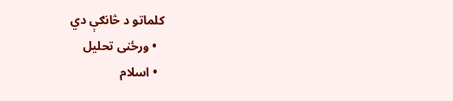کلماتو د څانګې دي
  • ورځنی تحلیل
  • اسلام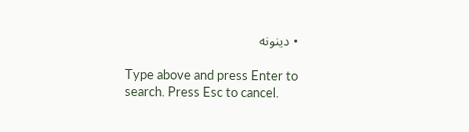• دینونه

Type above and press Enter to search. Press Esc to cancel.